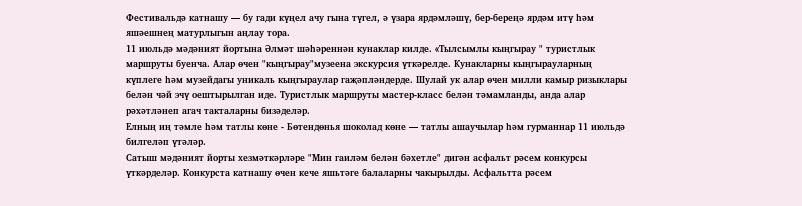Фестивальдә катнашу — бу гади күңел ачу гына түгел, ә үзара ярдәмләшү, бер-береңә ярдәм итү һәм яшәешнең матурлыгын аңлау тора.
11 июльдә мәдәният йортына Әлмәт шәһәреннән кунаклар килде. «Тылсымлы кыңгырау " туристлык маршруты буенча. Алар өчен "кыңгырау"музеена экскурсия үткәрелде. Кунакларны кыңгырауларның күплеге һәм музейдагы уникаль кыңгыраулар гаҗәпләндерде. Шулай ук алар өчен милли камыр ризыклары белән чәй эчү оештырылган иде. Туристлык маршруты мастер-класс белән тәмамланды, анда алар рәхәтләнеп агач такталарны бизәделәр.
Елның иң тәмле һәм татлы көне - Бөтендөнья шоколад көне — татлы ашаучылар һәм гурманнар 11 июльдә билгеләп үтәләр.
Сатыш мәдәният йорты хезмәткәрләре "Мин гаиләм белән бәхетле" дигән асфальт рәсем конкурсы үткәрделәр. Конкурста катнашу өчен кече яшьтәге балаларны чакырылды. Асфальтта рәсем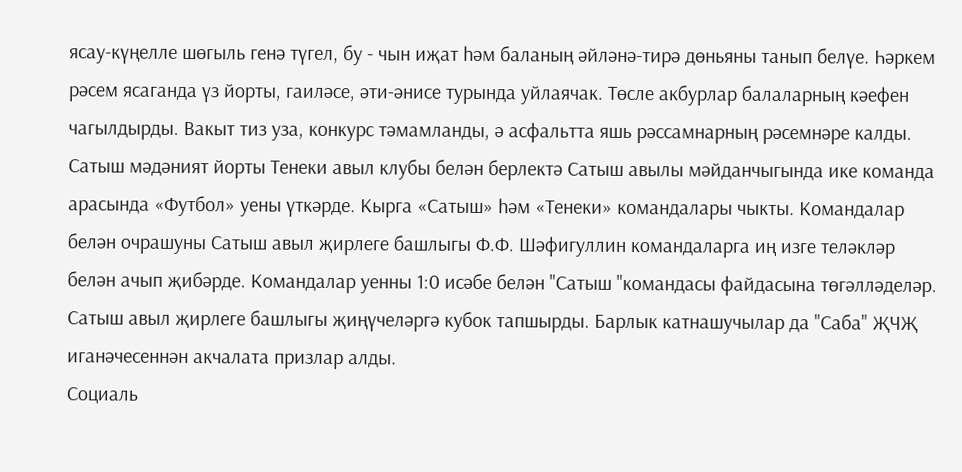ясау-күңелле шөгыль генә түгел, бу - чын иҗат һәм баланың әйләнә-тирә дөньяны танып белүе. Һәркем рәсем ясаганда үз йорты, гаиләсе, әти-әнисе турында уйлаячак. Төсле акбурлар балаларның кәефен чагылдырды. Вакыт тиз уза, конкурс тәмамланды, ә асфальтта яшь рәссамнарның рәсемнәре калды.
Сатыш мәдәният йорты Тенеки авыл клубы белән берлектә Сатыш авылы мәйданчыгында ике команда арасында «Футбол» уены үткәрде. Кырга «Сатыш» һәм «Тенеки» командалары чыкты. Командалар белән очрашуны Сатыш авыл җирлеге башлыгы Ф.Ф. Шәфигуллин командаларга иң изге теләкләр белән ачып җибәрде. Командалар уенны 1:0 исәбе белән "Сатыш "командасы файдасына төгәлләделәр. Сатыш авыл җирлеге башлыгы җиңүчеләргә кубок тапшырды. Барлык катнашучылар да "Саба" ҖЧҖ иганәчесеннән акчалата призлар алды.
Социаль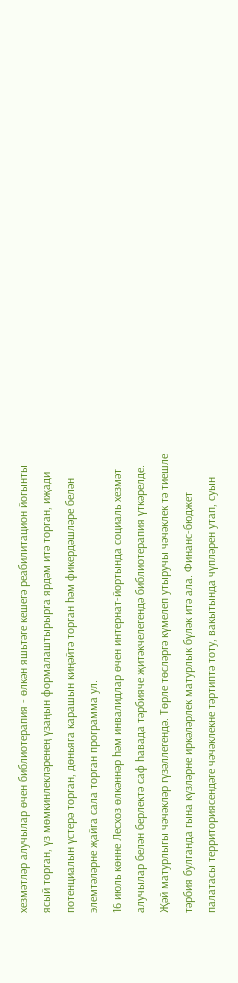хезмәтләр алучылар өчен библиотерапия - өлкән яшьтәге кешегә реабилитацион йогынты ясый торган, үз мөмкинлекләренең үзаңын формалаштырырга ярдәм итә торган, иҗади потенциалын үстерә торган, дөньяга карашын киңәйтә торган һәм фикердәшләре белән элемтәләрне җайга сала торган программа ул.
16 июль көнне Лесхоз өлкәннәр һәм инвалидлар өчен интернат-йортында социаль хезмәт алучылар белән берлектә саф һавада тәрбияче җитәкчелегендә библиотерапия үткәрелде.
Җәй матурлыгы чәчәкләр гүзәллегендә. Төрле төсләргә күмелеп утыручы чәчәклек тә тиешле тәрбия булганда гына күзләрне иркәләрлек матурлык бүләк итә ала. Финанс-бюджет палатасы территориясендәге чәчәклекне тәртиптә тоту, вакытында чүпләрен утап, суын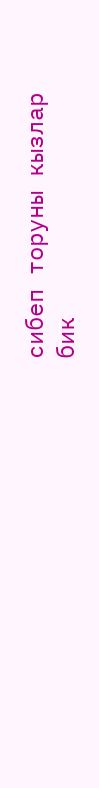сибеп торуны кызлар бик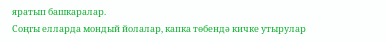яратып башкаралар.
Соңгы елларда мондый йолалар, капка төбендә кичке утырулар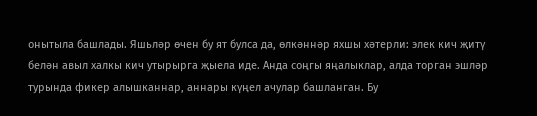онытыла башлады. Яшьләр өчен бу ят булса да, өлкәннәр яхшы хәтерли: элек кич җитү белән авыл халкы кич утырырга җыела иде. Анда соңгы яңалыклар, алда торган эшләр турында фикер алышканнар, аннары күңел ачулар башланган. Бу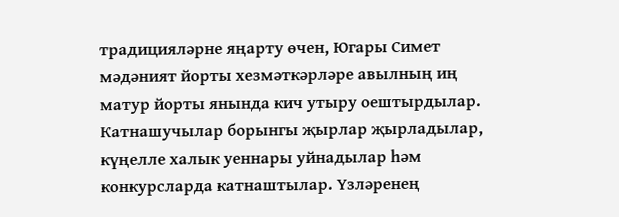традицияләрне яңарту өчен, Югары Симет мәдәният йорты хезмәткәрләре авылның иң матур йорты янында кич утыру оештырдылар. Катнашучылар борынгы җырлар җырладылар, күңелле халык уеннары уйнадылар һәм конкурсларда катнаштылар. Үзләренең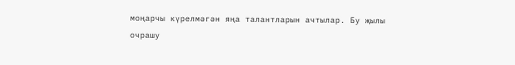моңарчы күрелмәгән яңа талантларын ачтылар. Бу җылы очрашу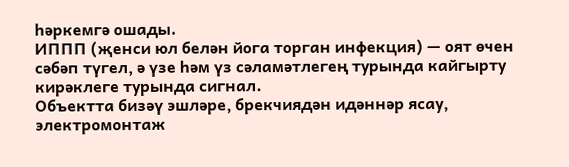һәркемгә ошады.
ИППП (җенси юл белән йога торган инфекция) — оят өчен сәбәп түгел, ә үзе һәм үз сәламәтлегең турында кайгырту кирәклеге турында сигнал.
Объектта бизәү эшләре, брекчиядән идәннәр ясау, электромонтаж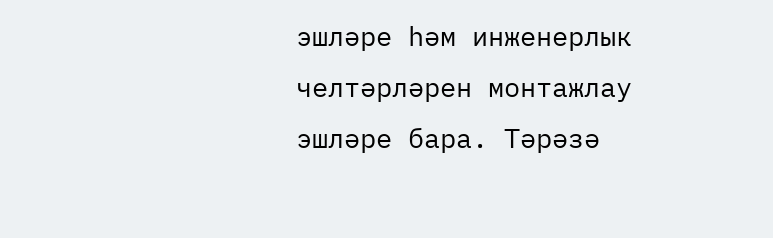эшләре һәм инженерлык челтәрләрен монтажлау эшләре бара. Тәрәзә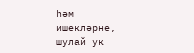һәм ишекләрне, шулай ук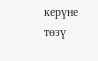керүне төзү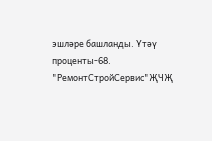эшләре башланды. Үтәү проценты-68. "РемонтСтройСервис"ҖЧҖ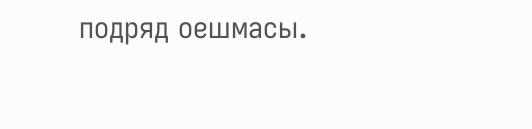подряд оешмасы.